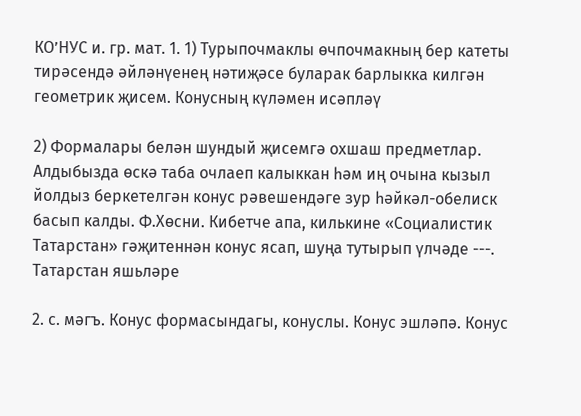КО’НУС и. гр. мат. 1. 1) Турыпочмаклы өчпочмакның бер катеты тирәсендә әйләнүенең нәтиҗәсе буларак барлыкка килгән геометрик җисем. Конусның күләмен исәпләү

2) Формалары белән шундый җисемгә охшаш предметлар. Алдыбызда өскә таба очлаеп калыккан һәм иң очына кызыл йолдыз беркетелгән конус рәвешендәге зур һәйкәл-обелиск басып калды. Ф.Хөсни. Кибетче апа, килькине «Социалистик Татарстан» гәҗитеннән конус ясап, шуңа тутырып үлчәде ---. Татарстан яшьләре

2. с. мәгъ. Конус формасындагы, конуслы. Конус эшләпә. Конус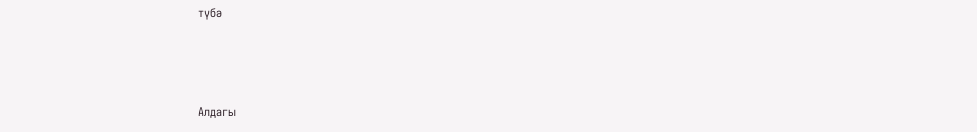түбә



Алдагы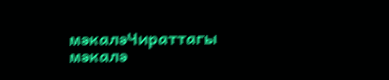мәкаләЧираттагы мәкалә